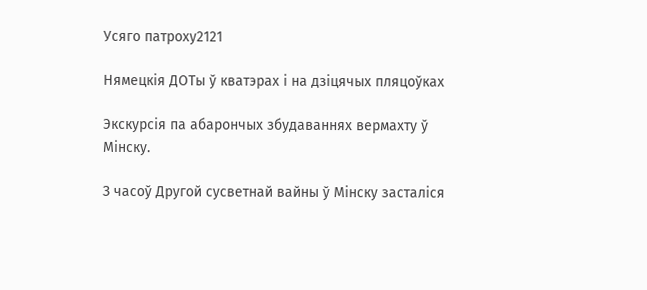Усяго патроху2121

Нямецкія ДОТы ў кватэрах і на дзіцячых пляцоўках

Экскурсія па абарончых збудаваннях вермахту ў Мінску.

З часоў Другой сусветнай вайны ў Мінску засталіся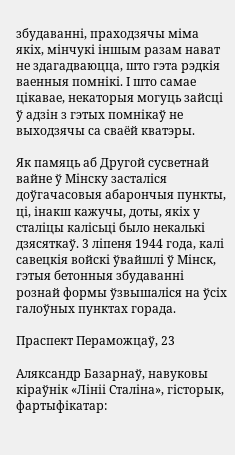збудаванні, праходзячы міма якіх, мінчукі іншым разам нават не здагадваюцца, што гэта рэдкія ваенныя помнікі. І што самае цікавае, некаторыя могуць зайсці ў адзін з гэтых помнікаў не выходзячы са сваёй кватэры.

Як памяць аб Другой сусветнай вайне ў Мінску засталіся доўгачасовыя абарончыя пункты, ці, інакш кажучы, доты, якіх у сталіцы калісьці было некалькі дзясяткаў. 3 ліпеня 1944 года, калі савецкія войскі ўвайшлі ў Мінск, гэтыя бетонныя збудаванні рознай формы ўзвышаліся на ўсіх галоўных пунктах горада.

Праспект Пераможцаў, 23

Аляксандр Базарнаў, навуковы кіраўнік «Лініі Сталіна», гісторык, фартыфікатар: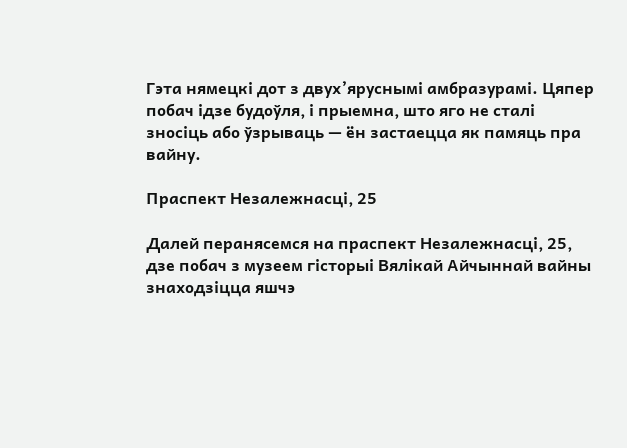Гэта нямецкі дот з двух’яруснымі амбразурамі. Цяпер побач ідзе будоўля, і прыемна, што яго не сталі зносіць або ўзрываць — ён застаецца як памяць пра вайну.

Праспект Незалежнасці, 25

Далей перанясемся на праспект Незалежнасці, 25, дзе побач з музеем гісторыі Вялікай Айчыннай вайны знаходзіцца яшчэ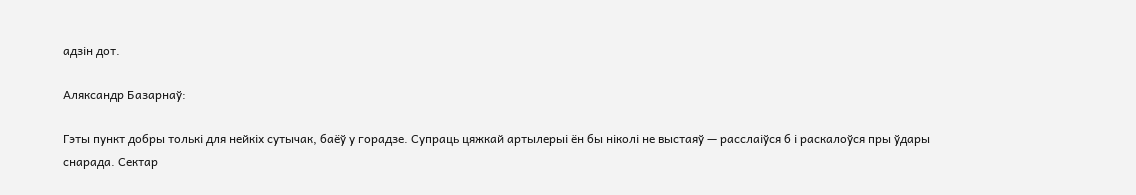адзін дот.

Аляксандр Базарнаў:

Гэты пункт добры толькі для нейкіх сутычак, баёў у горадзе. Супраць цяжкай артылерыі ён бы ніколі не выстаяў — расслаіўся б і раскалоўся пры ўдары снарада. Сектар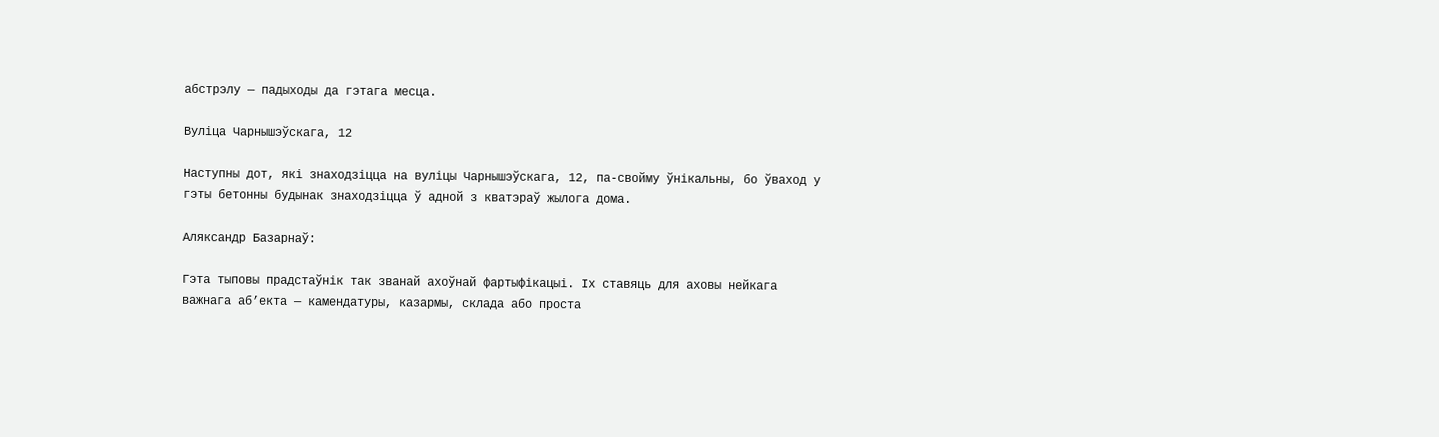абстрэлу — падыходы да гэтага месца.

Вуліца Чарнышэўскага, 12

Наступны дот, які знаходзіцца на вуліцы Чарнышэўскага, 12, па-свойму ўнікальны, бо ўваход у гэты бетонны будынак знаходзіцца ў адной з кватэраў жылога дома.

Аляксандр Базарнаў:

Гэта тыповы прадстаўнік так званай ахоўнай фартыфікацыі. Іх ставяць для аховы нейкага важнага аб’екта — камендатуры, казармы, склада або проста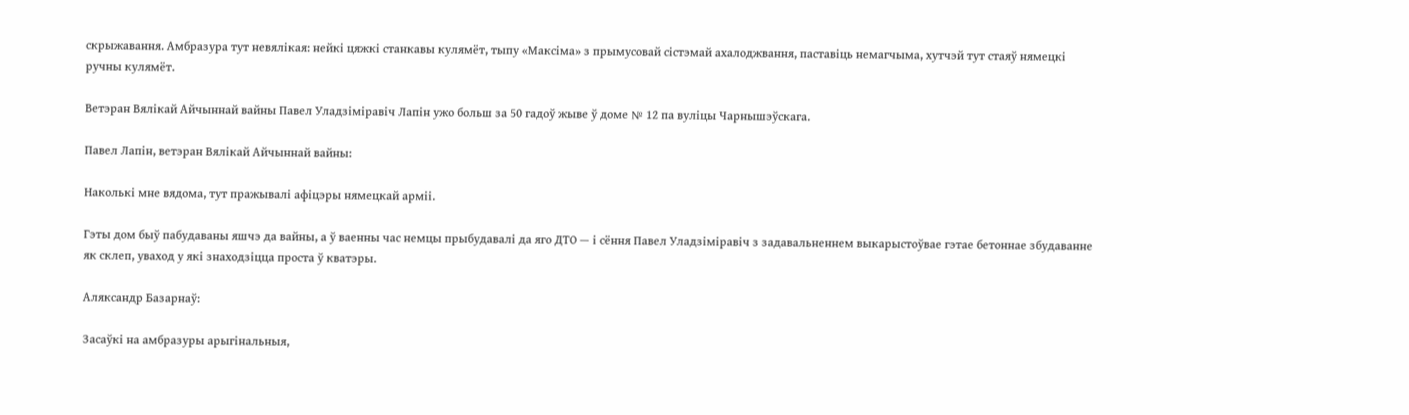скрыжавання. Амбразура тут невялікая: нейкі цяжкі станкавы кулямёт, тыпу «Максіма» з прымусовай сістэмай ахалоджвання, паставіць немагчыма, хутчэй тут стаяў нямецкі ручны кулямёт.

Ветэран Вялікай Айчыннай вайны Павел Уладзіміравіч Лапін ужо больш за 50 гадоў жыве ў доме № 12 па вуліцы Чарнышэўскага.

Павел Лапін, ветэран Вялікай Айчыннай вайны:

Наколькі мне вядома, тут пражывалі афіцэры нямецкай арміі.

Гэты дом быў пабудаваны яшчэ да вайны, а ў ваенны час немцы прыбудавалі да яго ДТО — і сёння Павел Уладзіміравіч з задавальненнем выкарыстоўвае гэтае бетоннае збудаванне як склеп, уваход у які знаходзіцца проста ў кватэры.

Аляксандр Базарнаў:

Засаўкі на амбразуры арыгінальныя,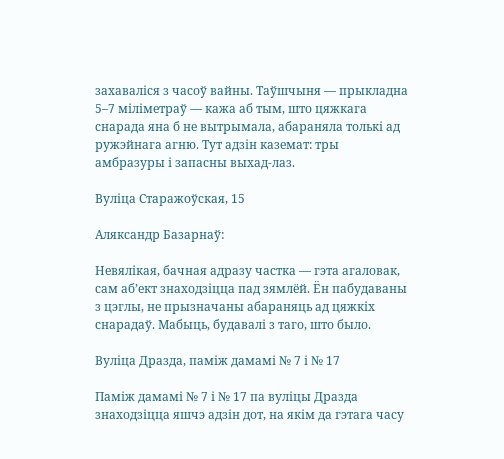захаваліся з часоў вайны. Таўшчыня — прыкладна 5–7 міліметраў — кажа аб тым, што цяжкага снарада яна б не вытрымала, абараняла толькі ад ружэйнага агню. Тут адзін каземат: тры амбразуры і запасны выхад-лаз.

Вуліца Старажоўская, 15

Аляксандр Базарнаў:

Невялікая, бачная адразу частка — гэта агаловак, сам аб’ект знаходзіцца пад зямлёй. Ён пабудаваны з цэглы, не прызначаны абараняць ад цяжкіх снарадаў. Мабыць, будавалі з таго, што было.

Вуліца Дразда, паміж дамамі № 7 і № 17

Паміж дамамі № 7 і № 17 па вуліцы Дразда знаходзіцца яшчэ адзін дот, на якім да гэтага часу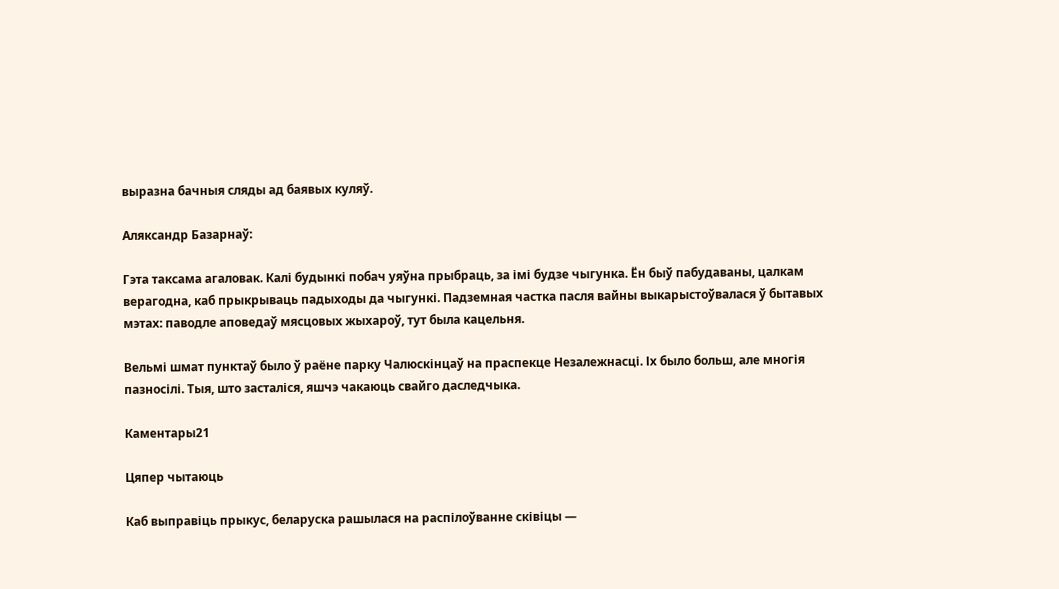выразна бачныя сляды ад баявых куляў.

Аляксандр Базарнаў:

Гэта таксама агаловак. Калі будынкі побач уяўна прыбраць, за імі будзе чыгунка. Ён быў пабудаваны, цалкам верагодна, каб прыкрываць падыходы да чыгункі. Падземная частка пасля вайны выкарыстоўвалася ў бытавых мэтах: паводле аповедаў мясцовых жыхароў, тут была кацельня.

Вельмі шмат пунктаў было ў раёне парку Чалюскінцаў на праспекце Незалежнасці. Іх было больш, але многія пазносілі. Тыя, што засталіся, яшчэ чакаюць свайго даследчыка.

Каментары21

Цяпер чытаюць

Каб выправіць прыкус, беларуска рашылася на распілоўванне сківіцы —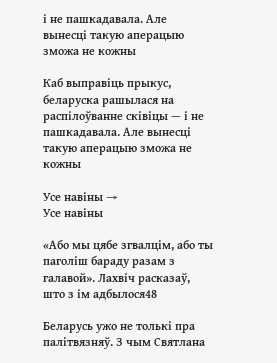і не пашкадавала. Але вынесці такую аперацыю зможа не кожны

Каб выправіць прыкус, беларуска рашылася на распілоўванне сківіцы — і не пашкадавала. Але вынесці такую аперацыю зможа не кожны

Усе навіны →
Усе навіны

«Або мы цябе згвалцім, або ты паголіш бараду разам з галавой». Лахвіч расказаў, што з ім адбылося48

Беларусь ужо не толькі пра палітвязняў. З чым Святлана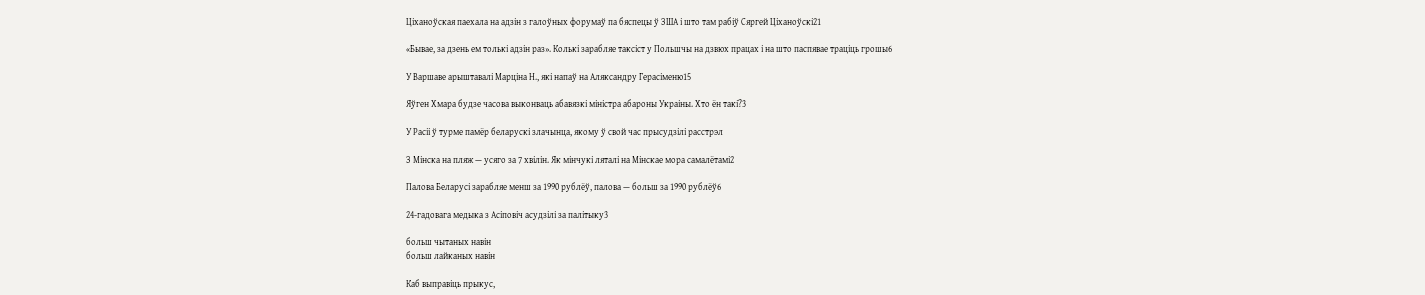Ціханоўская паехала на адзін з галоўных форумаў па бяспецы ў ЗША і што там рабіў Сяргей Ціханоўскі21

«Бывае, за дзень ем толькі адзін раз». Колькі зарабляе таксіст у Польшчы на дзвюх працах і на што паспявае траціць грошы6

У Варшаве арыштавалі Марціна Н., які напаў на Аляксандру Герасіменю15

Яўген Хмара будзе часова выконваць абавязкі міністра абароны Украіны. Хто ён такі?3

У Расіі ў турме памёр беларускі злачынца, якому ў свой час прысудзілі расстрэл

З Мінска на пляж — усяго за 7 хвілін. Як мінчукі ляталі на Мінскае мора самалётамі2

Палова Беларусі зарабляе менш за 1990 рублёў, палова — больш за 1990 рублёў6

24‑гадовага медыка з Асіповіч асудзілі за палітыку3

больш чытаных навін
больш лайканых навін

Каб выправіць прыкус,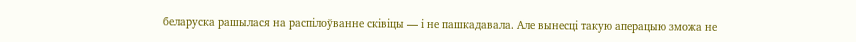беларуска рашылася на распілоўванне сківіцы — і не пашкадавала. Але вынесці такую аперацыю зможа не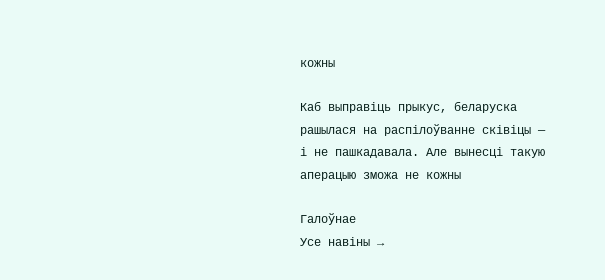кожны

Каб выправіць прыкус, беларуска рашылася на распілоўванне сківіцы — і не пашкадавала. Але вынесці такую аперацыю зможа не кожны

Галоўнае
Усе навіны →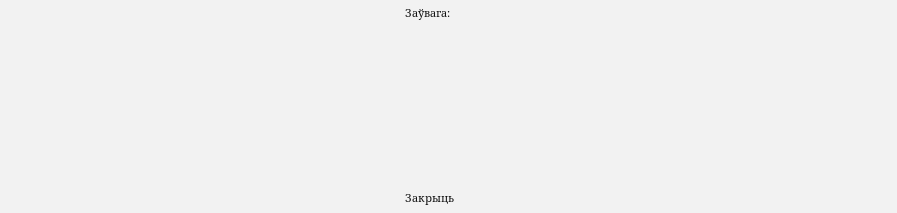Заўвага:









Закрыць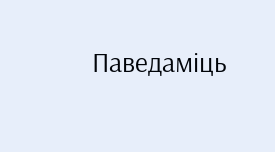Паведаміць